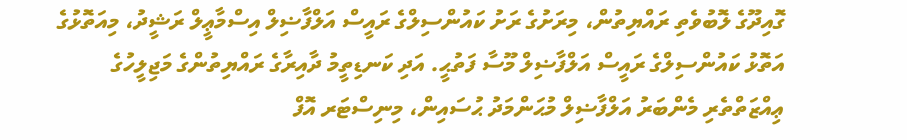ގޮއިދޫގެ ލޮބުވެތި ރައްޔިތުން، މިރަށުގެ ރަށު ކައުންސިލްގެ ރައީސް އަލްފާޟިލް އިސްމާޢީލް ރަޝީދު، މިއަތޮޅުގެ އަތޮޅު ކައުންސިލްގެ ރައީސް އަލްފާޟިލް މޫސާ ފަތުޙީ. އަދި ކަނޑިތީމު ދާއިރާގެ ރައްޔިތުންގެ މަޖިލީހުގެ ޢިއްޒަތްތެރި މެންބަރު އަލްފާޟިލް މުޙަންމަދު ޙުސައިން، މިނިސްޓަރ އޮފް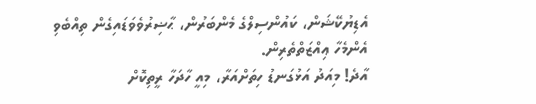އެޑިޔުކޭޝަން، ކައުންސިލްގެ މެންބަރުން، ޙާޟިރުވެވަޑައިގެން ތިއްބެވި އެންމެހާ ޢިއްޒަތްތެރިން.
އާދެ! މިއަދު އަޅުގަނޑު ހިތަށްއަރާ، މިއީ ހާދަހާ ރީތިކޮށް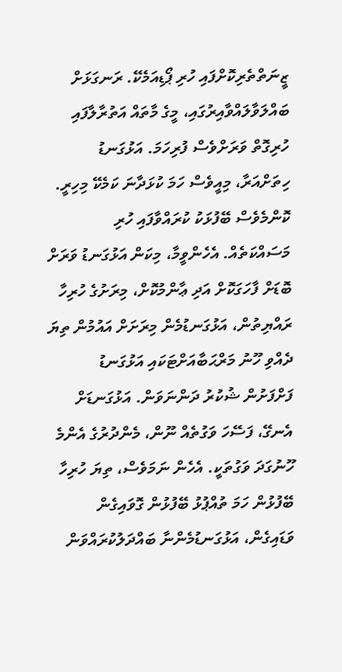ޒީނަތްތެރިކޮށްފައި ހުރި ޕޯޑިއަމެކޭ. ރަނގަޅަށް ބައްލަވާލައްވާއިރުގައި، މީގެ މާތައް އަތުރާލާފައި ހުރިގޮތް ވަރަށްވެސް ފުރިހަމަ. އަޅުގަނޑު ހިތަށްއަރާ، މިއީވެސް ހަމަ ކުޅަދާނަ ކަމެކޭ މިހިރީ. ކޮންމެވެސް ބޭފުޅަކު ކުރައްވާފައި ހުރި މަސައްކަތެއް. އެހެންވީމާ، މިކަން އަޅުގަނޑު ވަރަށް ބޮޑަށް ފާހަގަކޮށް އަދި ޢާންމުކޮށް، މިރަށުގެ ހުރިހާ ރައްޔިތުން، އަޅުގަނޑުމެން މިރަށަށް އައުމުން ތިޔަ ދެއްވި ހޫނު މަރްޙަބާއަށްޓަކައި އަޅުގަނޑު ފަށްފަށުން ޝުކުރު ދަންނަވަން. އަޅުގަނޑަށް އެނގޭ، ފަސޭހަ ވަގުތެއް ނޫން، މެންދުރުގެ އެންމެ ހޫނުގަދަ ވަގުތަކީ. އެހެން ނަމަވެސް، ތިޔަ ހުރިހާ ބޭފުޅުން ހަމަ ތުއްޕުޅު ބޭފުޅުން ގޮވައިގެން ވަޑައިގެން، އަޅުގަނޑުމެންނާ ބައްދަލުކުރައްވަން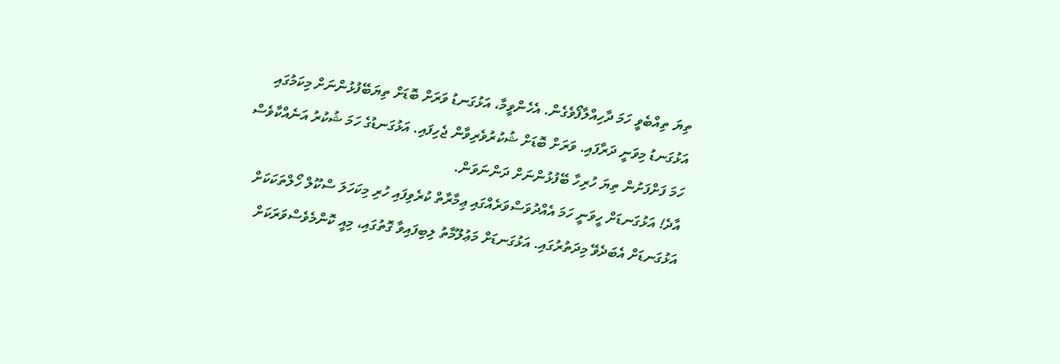ތިޔަ ތިއްބެވީ ހަމަ ދާހިއްލާފޯވެގެން. އެހެންވީމާ، އަޅުގަނޑު ވަރަށް ބޮޑަށް ތިޔަބޭފުޅުންނަށް މިކަމުގައި އަޅުގަނޑު މިވަނީ ދަރާފައި. ވަރަށް ބޮޑަށް ޝުކުރުވެރިވާން ޖެހިފައި. އަޅުގަނޑުގެ ހަމަ ޝުކުރު އަނެއްކާވެސް ހަމަ ފަށްފަށުން ތިޔަ ހުރިހާ ބޭފުޅުންނަށް ދަންނަވަން.
އާދެ! އަޅުގަނޑަށް ހީވަނީ ހަމަ އެއްދުވަސްވަރެއްގައި ޢިމާރާތް ކުރެވިފައި ހުރި މިކަހަލަ ސްކޫލް ހޯލްތަކަކަށް އަޅުގަނޑަށް އެބަދެވޭ މިދަތުރުގައި. އަޅުގަނޑަށް މަޢުލޫމާތު ލިބިފައިވާ ގޮތުގައި، މިއީ ކޮންމެވެސްވަރަކަށް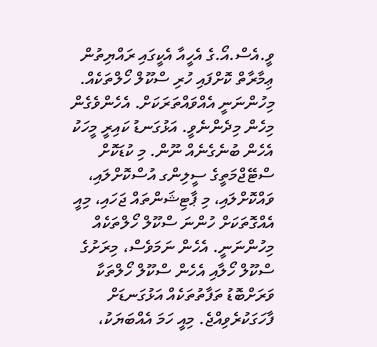ވީ.އެސް.އޯ.ގެ އެހީއާ އެކީގައި ރައްޔިތުން ޢިމާރާތް ކޮށްފައި ހުރި ސްކޫލް ހޯލްތަކެއް. މިހުންނަނީ އެއްވައްތަރަކަށް. އެހެންވެގެން މިހެން މިދެންނެވީ. އަޅުގަނޑު ކައިރީ މީހަކު އެހެން ބުނެގެނެއް ނޫން. މި ކުޑަކޮށް ސްޓޭޖްމަތީގެ ސީލިންގ އުސްކޮށްލައި، ވައްކޮށްލައި، މި ޕާޓިޝަންތައް ޖަހައި، މިއީ އެއްގޮތަކަށް ހުންނަ ސްކޫލް ހޯލްތަކެއް މިހުންނަނީ. އެހެން ނަމަވެސް، މިރަށުގެ ސްކޫލް ހޯލާއި އެހެން ސްކޫލް ހޯލްތަކާ ވަރަށްބޮޑު ތަފާތުތަކެއް އަޅުގަނޑަށް ފާހަގަކުރެވިއްޖެ. މިއީ ހަމަ އެއްބަޔަކު،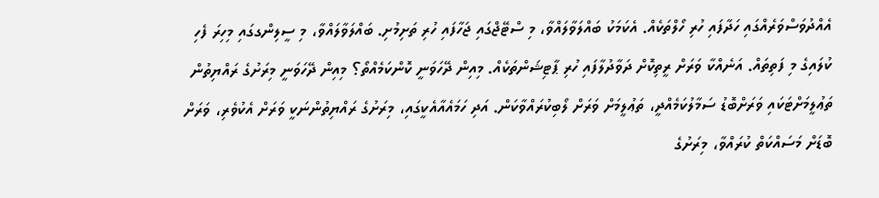އެއްދުވަސްވަރެއްގައި ހަދާފައި ހުރި ހޯލްތަކެއް. އެކަމަކު ބައްލަވާލައްވާ، މި ސްޓޭޖްގައި ޖަހާފައި ހުރި ތަށިމުށި. ބައްލަވާލައްވާ، މި ސީލިންގގައި މިހިރަ ފެހި ކުލައިގެ މި ފަތިތައް. އަނެއްކާ ވަރަށް ރީތިކޮށް ދަވާދުލާފައި ހުރި ޕާޓިޝަންތަކެއް. މިއިން ދޭހަވަނީ ކޮންކަމެއްތޯ؟ މިއިން ދޭހަވަނީ މިރަށުގެ ރައްޔިތުން ތަޢުލީމަށްޓަކައި ވަރަށްބޮޑު ސަމާލުކަމެއްދީ، ތަޢުލީމަށް ވަރަށް ލޯބިކުރައްވާކަން. އަދި ހަމައެއާއެކީގައި، މިރަށުގެ ރައްޔިތުންނަކީ ވަރަށް އެކުވެރި، ވަރަށް ބޮޑަށް މަސައްކަތް ކުރައްވާ، މިރަށުގެ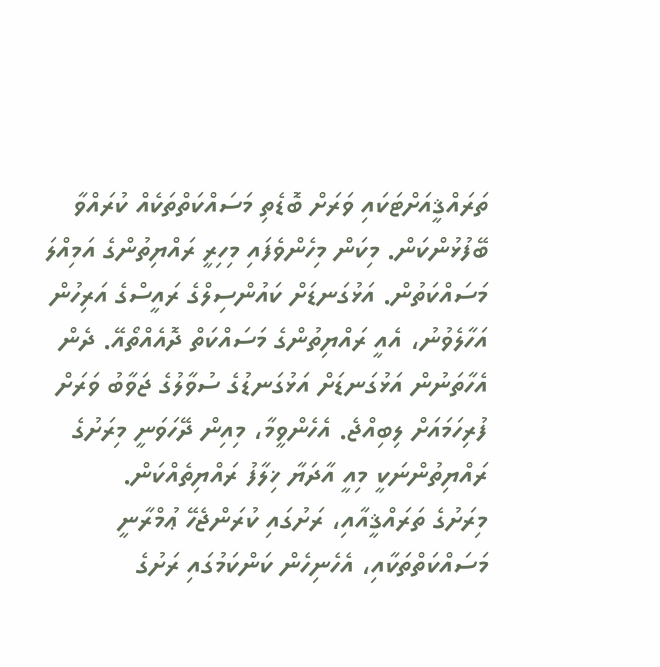ތަރައްޤީއަށްޓަކައި ވަރަށް ބޮޑެތި މަސައްކަތްތަކެއް ކުރައްވާ ބޭފުޅުންކަން. މިކަން މިހެންވެފައި މިހިރީ ރައްޔިތުންގެ އަމިއްލަ މަސައްކަތުން. އަޅުގަނޑަށް ކައުންސިލްގެ ރައީސްގެ އަރިހުން އަހާލެވުނު، އެއީ ރައްޔިތުންގެ މަސައްކަތް ދޮއެއްތޯއޭ. ދެން އެހާތަނުން އަޅުގަނޑަށް އަޅުގަނޑުގެ ސުވާލުގެ ޖަވާބު ވަރަށް ފުރިހަމައަށް ލިބިއްޖެ. އެހެންވީމާ، މިއިން ދޭހަވަނީ މިރަށުގެ ރައްޔިތުންނަކީ މިއީ އާދަޔާ ޚިލާފު ރައްޔިތެއްކަން.
މިރަށުގެ ތަރައްޤީއާއި، ރަށުގައި ކުރަންޖެހޭ ޢުމްރާނީ މަސައްކަތްތަކާއި، އެހެނިހެން ކަންކަމުގައި ރަށުގެ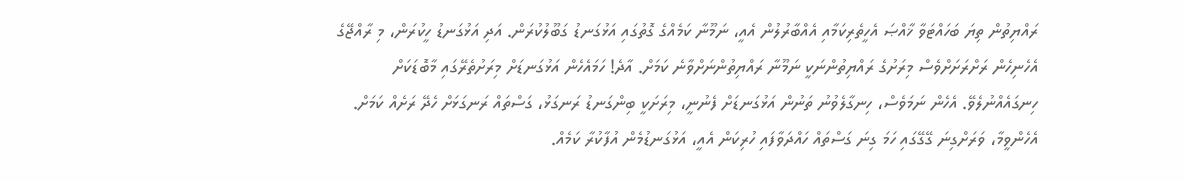ރައްޔިތުން ތިޔަ ބަހައްޓަވާ ޚާއްޞަ އެހީތެރިކަމާއި އެއްބާރުލުން އެއީ، ނަމޫނާ ކަމެއްގެ ގޮތުގައި އަޅުގަނޑު ގަބޫލުކުރަން. އަދި އަޅުގަނޑު ހީކުރަން، މި ރާއްޖޭގެ އެހެނިހެން ރަށްރަށަށްވެސް މިރަށުގެ ރައްޔިތުންނަކީ ނަމޫނާ ރައްޔިތުންނަށްވާނެ ކަމަށް. އާދެ! ހަމައެހެން އަޅުގަނޑަށް މިރަށުތެރޭގައި މާބޮޑަކަށް ހިނގައެއްނުލެވޭ. އެހެން ނަމަވެސް، ހިނގާލެވުނު ތަނުން އަޅުގަނޑަށް ފެނުނީ، މިރަށަކީ ބިންގަނޑު ރަނގަޅު، ގަސްތައް ރަނގަޅަށް ހެދޭ ރަށެއް ކަމަށް. އެހެންވީމާ، ވަރަށްގިނަ ގޭގޭގައި ހަމަ ގިނަ ގަސްތައް ހައްދަވާފައި ހުރިކަން އެއީ، އަޅުގަނޑުމެން އުފާކުރާ ކަމެއް.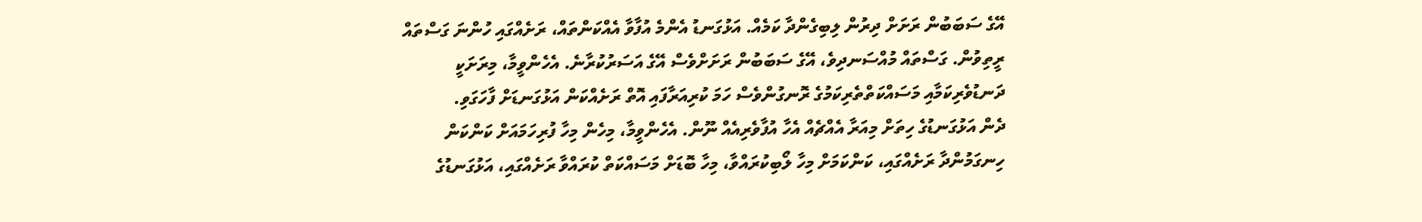އޭގެ ސަބަބުން ރަށަށް ދިރުން ލިބިގެންދާ ކަމެއް. އަޅުގަނޑު އެންމެ އުފާވާ އެއްކަންތައް، ރަށެއްގައި ހުންނަ ގަސްތައް ރީތިވުން. ގަސްތައް މުއްސަނދިވެ، އޭގެ ސަބަބުން ރަށަށްވެސް އޭގެ އަސަރުކުރާނެ. އެހެންވީމާ، މިރަށަކީ ދަނޑުވެރިކަމާއި މަސައްކަތްތެރިކަމުގެ ރޮނގުންވެސް ހަމަ ކުރިއަރާފައި އޮތް ރަށެއްކަން އަޅުގަނޑަށް ފާހަގަވި.
ދެން އަޅުގަނޑުގެ ހިތަށް މިއަރާ އެއްޗެއް އެހާ އުފާވެރިއެއް ނޫން. އެހެންވީމާ، މިހެން މިހާ ފުރިހަމައަށް ކަންކަން ހިނގަމުންދާ ރަށެއްގައި، ކަންކަމަށް މިހާ ލޯބިކުރައްވާ، މިހާ ބޮޑަށް މަސައްކަތް ކުރައްވާ ރަށެއްގައި، އަޅުގަނޑުގެ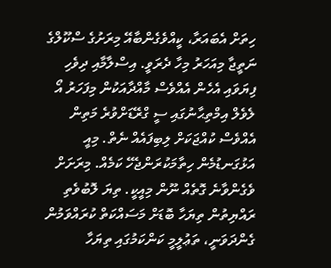ހިތަށް އެބައަރާ، ކީއްވެގެންބާއޭ މިރަށުގެ ސްކޫލްގެ ނަތީޖާ މިއަހަރު މިހާ ދެރަވީ. އިސްލާމާއި ދިވެހި ފިޔަވައި އެހެން އެއްވެސް މާއްދާއަކުން މިފަހަރު އޯ ލެވެލް އިމްތިޙާނުގައި ސީ ގްރޭޑަށްވުރެ މަތިން އެއްވެސް ކުއްޖަކަށް ލިބިފައެއް ނެތް. މިއީ އަޅުގަނޑުމެން ހިތާމަކުރަންޖެހޭ ކަމެއް. މިރަށަށް ވެގެންވާނެ ގޮތެއް ނޫން މިއީކީ. ތިޔަ ލޮބުވެތި ރައްޔިތުން ތިޔަހާ ބޮޑަށް މަސައްކަތް ކުރައްވަމުން ގެންދަވަނީ، ތަޢުލީމީ ކަންކަމުގައި ތިޔަހާ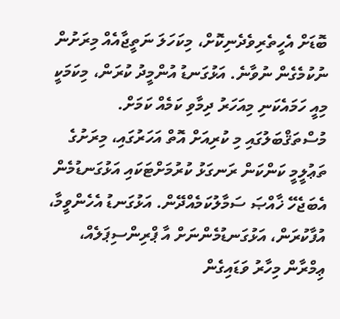ބޮޑަށް އެހީތެރިވެދެނިކޮށް، މިކަހަލަ ނަތީޖާއެއް މިރަށުން ނުކުމެގެން ނުވާނެ. އަޅުގަނޑު އުންމީދު ކުރަން، މިކަމަކީ މިއީ ހަމައެކަނި މިއަހަރު ދިމާވި ކަމެއް ކަމަށް. މުސްތަޤްބަލުގައި މި ކުރިއަށް އޮތް އަހަރުގައި، މިރަށުގެ ތަޢުލީމީ ކަންކަން ރަނގަޅު ކުރުމަށްޓަކައި އަޅުގަނޑުމެން އެބަޖެހޭ ޚާއްޞަ ސަމާލުކަމެއްދޭން. އަޅުގަނޑު އެހެންވީމާ، އުފާކުރަން، އަޅުގަނޑުމެންނަށް އާ ޕްރިންސިޕަލެއް، ޢިމްރާން މިހާރު ވަޑައިގެން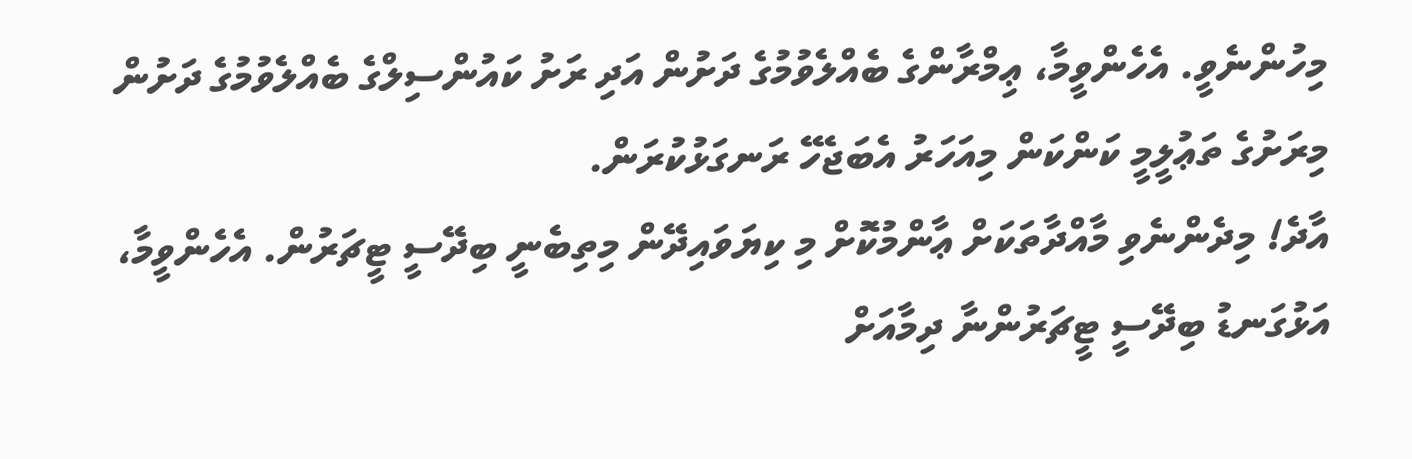މިހުންނެވީ. އެހެންވީމާ، ޢިމްރާންގެ ބެއްލެވުމުގެ ދަށުން އަދި ރަށު ކައުންސިލްގެ ބެއްލެވުމުގެ ދަށުން މިރަށުގެ ތަޢުލީމީ ކަންކަން މިއަހަރު އެބަޖެހޭ ރަނގަޅުކުރަން.
އާދެ! މިދެންނެވި މާއްދާތަކަށް ޢާންމުކޮށް މި ކިޔަވައިދޭން މިތިބެނީ ބިދޭސީ ޓީޗަރުން. އެހެންވީމާ، އަޅުގަނޑު ބިދޭސީ ޓީޗަރުންނާ ދިމާއަށް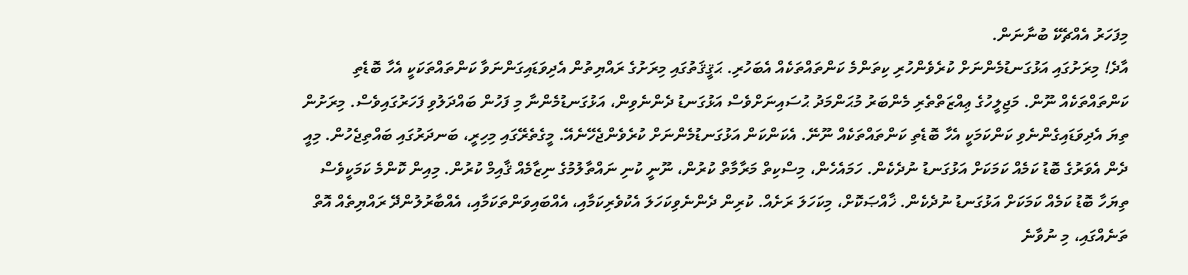މިފަހަރު އެއްޗެކޭ ބުނާނަން.
އާދެ! މިރަށުގައި އަޅުގަނޑުމެންނަށް ކުރެވެންހުރި ކިތަންމެ ކަންތައްތަކެއް އެބަހުރި. ޙަޤީޤަތުގައި މިރަށުގެ ރައްޔިތުން އެދިވަޑައިގަންނަވާ ކަންތައްތަކަކީ އެހާ ބޮޑެތި ކަންތައްތަކެއް ނޫން. މަޖިލީހުގެ ޢިއްޒަތްތެރި މެންބަރު މުޙަންމަދު ޙުސައިނަށްވެސް އަޅުގަނޑު ދެންނެވިން، އަޅުގަނޑުމެންނާ މި ފަހުން ބައްދަލުވި ފަހަރުގައިވެސް. މިރަށުން ތިޔަ އެދިވަޑައިގެންނެވި ކަންކަމަކީ އެހާ ބޮޑެތި ކަންތައްތަކެއް ނޫނޭ. އެކަންކަން އަޅުގަނޑުމެންނަށް ކުރެވެންޖެހޭނެއޭ. މީގެތެރޭގައި މިހިރީ، ބަނދަރުގައި ބައްތިޖެހުން. މިއީ ދެން އެވަރުގެ ބޮޑު ކަމެއް ކަމަކަށް އަޅުގަނޑު ނުދެކެން. ހަމައެހެން، މިސްކިތް މަރާމާތް ކުރުން، ނޫނީ ކުނި ނައްތާލުމުގެ ނިޒާމެއް ޤާއިމް ކުރުން. މިއިން ކޮންމެ ކަމަކީވެސް ތިޔަހާ ބޮޑު ކަމެއް ކަމަކަށް އަޅުގަނޑު ނުދެކެން. ޚާއްޞަކޮށް، މިކަހަލަ ރަށެއް. ކުރިން ދެންނެވިކަހަލަ އެކުވެރިކަމާއި، އެއްބައިވަންތަކަމާއި، އެއްބާރުލުންދޭ ރައްޔިތެއް އޮތް ތަނެއްގައި، މި ނުވާނެ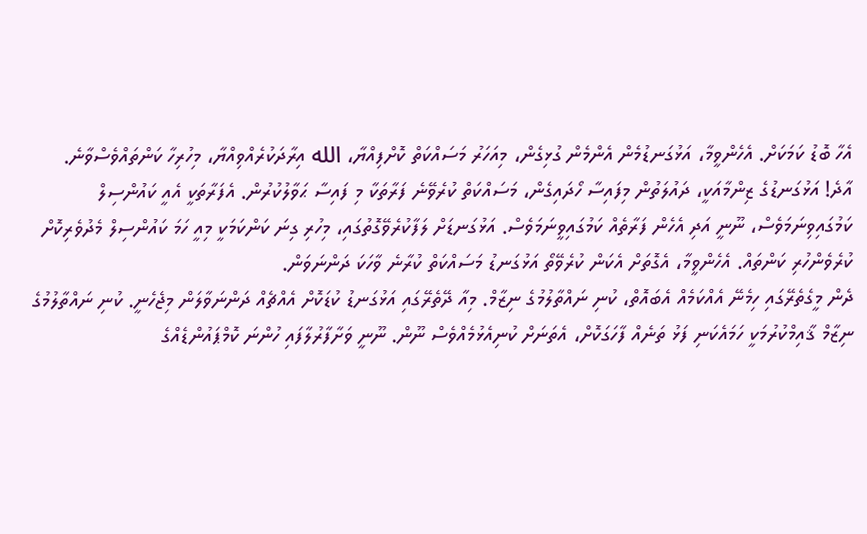އެހާ ބޮޑު ކަމަކަށް. އެހެންވީމާ، އަޅުގަނޑުމެން އެންމެން ގުޅިގެން، މިއަހަރު މަސައްކަތް ކޮށްފިއްޔާ، الله އިރާދަކުރެއްވިއްޔާ، މިހުރިހާ ކަންތައްވެސްވާނެ.
އާދެ! އަޅުގަނޑުގެ ޒިންމާއަކީ، ދައުލަތުން މިފައިސާ ހޯދައިގެން، މަސައްކަތް ކުރެވޭނެ ފަރާތަކާ މި ފައިސާ ޙަވާލުކުރުން. އެފަރާތަކީ އެއީ ކައުންސިލް ކަމުގައިވިނަމަވެސް، ނޫނީ އަދި އެހެން ފަރާތެއް ކަމުގައިވީނަމަވެސް. އަޅުގަނޑަށް ލަފާކުރެވޭގޮތުގައި، މިހުރި ގިނަ ކަންކަމަކީ މިއީ ހަމަ ކައުންސިލް މެދުވެރިކޮށް ކުރެވެންހުރި ކަންތައް. އެހެންވީމާ، އެގޮތަށް އެކަން ކުރެވޭތޯ އަޅުގަނޑު މަސައްކަތް ކުރާނެ ވާހަކަ ދަންނަވަން.
ދެން މީގެތެރޭގައި ހިމެނޭ އެއްކަމެއް އެބައޮތް، ކުނި ނައްތާލުމުގެ ނިޒާމް. މިއާ ދޭތެރޭގައި އަޅުގަނޑު ކުޑަކޮށް އެއްޗެއް ދަންނަވާލަން މިޖެހެނީ. ކުނި ނައްތާލުމުގެ ނިޒާމް ޤާއިމްކުރުމަކީ ހަމައެކަނި ފަޅު ތަނެއް ފާހަގަކޮށް، އެތަނަށް ކުނިއެޅުމެއްވެސް ނޫން. ނޫނީ ވަށާފާރުލާފައި ހުންނަ ކޮމްޕައުންޑެއްގެ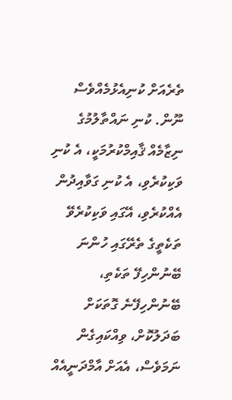ތެރެއަށް ކުނިއެޅުމެއްވެސް ނޫން. ކުނި ނައްތާލުމުގެ ނިޒާމެއް ޤާއިމްކުރުމަކީ، އެ ކުނި ވަކިކުރެވި، އެ ކުނި ގަވާއިދުން އެއްކުރެވި، އޭގައި ވަކިކުރެވޭ ތަކެތީގެ ތެރޭގައި ހުންނަ ބޭނުންހިފޭ ތަކެތި، ބޭނުންހިފޭނެ ގޮތަކަށް ބަދަލުކޮށް، ވިއްކައިގެން ނަމަވެސް، އެއަށް އާމްދަނީއެއް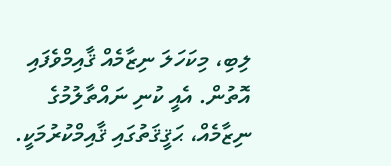ލިބި، މިކަހަލަ ނިޒާމެއް ޤާއިމްވެފައި އޮތުން. އެއީ ކުނި ނައްތާލުމުގެ ނިޒާމެއް، ޙަޤީޤަތުގައި ޤާއިމްކުރުމަކީ.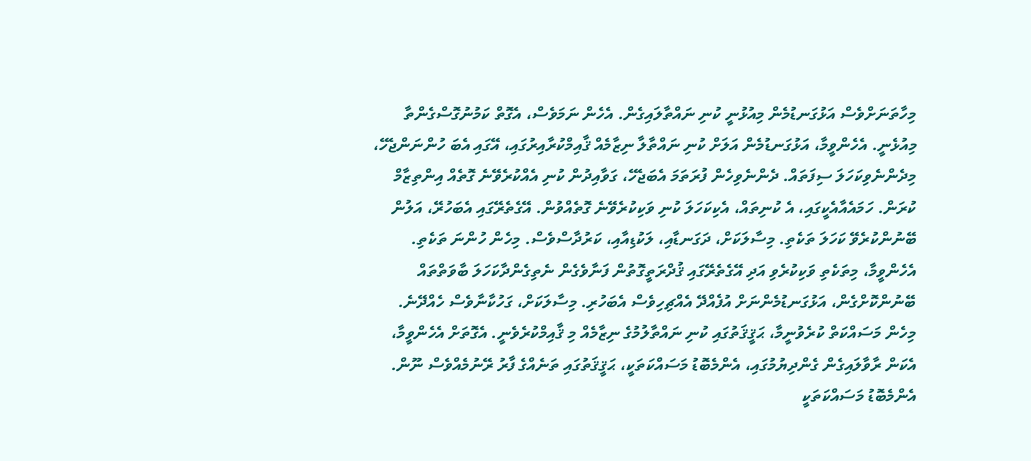މިހާތަނަށްވެސް އަޅުގަނޑުމެން މިއުޅުނީ ކުނި ނައްތާލައިގެން. އެހެން ނަމަވެސް، އެގޮތް ކަމުނުގޮސްގެންތާ މިއުޅެނީ. އެހެންވީމާ، އަޅުގަނޑުމެން އަލަށް ކުނި ނައްތާލާ ނިޒާމެއް ޤާއިމްކުރާއިރުގައި، އޭގައި އެބަ ހުންނަންޖެހޭ، މިދެންނެވިކަހަލަ ސިފަތައް. ދެންނެވިހެން ފުރަތަމަ އެބަޖެހޭ، ގަވާއިދުން ކުނި އެއްކުރެވޭނެ ގޮތެއް އިންތިޒާމް ކުރަން. ހަމައެއާއެކީގައި، އެ ކުނިތައް، އެކިކަހަލަ ކުނި ވަކިކުރެވޭނެ ގޮތެއްވުން. އޭގެތެރޭގައި އެބަހުރޭ، އަލުން ބޭނުންކުރެވޭ ކަހަލަ ތަކެތި. މިސާލަކަށް، ދަގަނޑާއި، ލަކުޑިއާއި، ކަރުދާސްވެސް. މިހެން ހުންނަ ތަކެތި. އެހެންވީމާ، މިތަކެތި ވަކިކުރެވި އަދި އޭގެތެރޭގައި ޤުދްރަތީގޮތުން ފަނާވެގެން ނެތިގެންދާކަހަލަ ބާވަތްތައް ބޭނުންކޮށްގެން، އަޅުގަނޑުމެންނަށް އުފެއްދޭ އެއްޗިހިވެސް އެބަހުރި. މިސާލަކަށް، ގަހުކާނާވެސް ހެއްދޭނެ. މިހެން މަސައްކަތް ކުރެވުނީމާ، ޙަޤީޤަތުގައި ކުނި ނައްތާލުމުގެ ނިޒާމެއް މި ޤާއިމްކުރެވެނީ. އެގޮތަށް އެހެންވީމާ، އެކަން ރާވާލައިގެން ގެންދިޔުމުގައި، އެންމެބޮޑު މަސައްކަތަކީ، ޙަޤީޤަތުގައި ތަނެއްގެ ފާރު ރޭނުމެއްވެސް ނޫން. އެންމެބޮޑު މަސައްކަތަކީ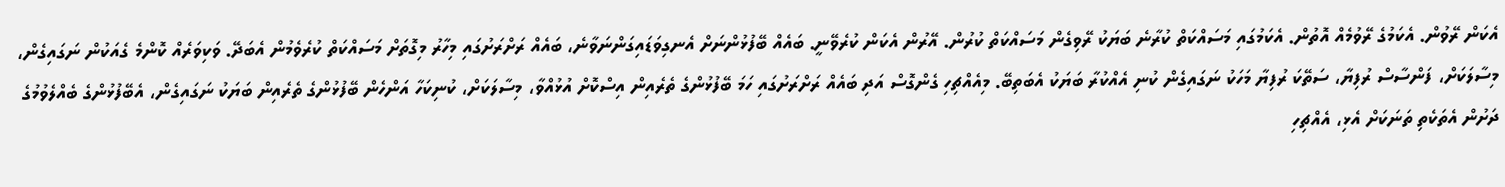އެކަން ރޭވުން. އެކަމުގެ ރޭވުމެއް އޮތުން. އެކަމުގައި މަސައްކަތް ކުރާނެ ބަޔަކު ރޭވިގެން މަސައްކަތް ކުރުން. އޭރުން އެކަން ކުރެވޭނީ. ބައެއް ބޭފުޅުންނަށް އެނގިވަޑައިގަންނަވާނެ، ބައެއް ރަށްރަށުގައި މިހާރު މިގޮތަށް މަސައްކަތް ކުރެވެމުން އެބަދޭ. ވަކިވަރެއް ކޮންމެ ގެއަކުން ނަގައިގެން، މިސާލަކަށް، ފަންސާސް ރުފިޔާ، ސަތޭކަ ރުފިޔާ މަހަކު ނަގައިގެން ކުނި އެއްކުރާ ބަޔަކު އެބަތިބޭ. މިއެއްޗިހި ގެންގޮސް އަދި ބައެއް ރަށްރަށުގައި ހަމަ ބޭފުޅުންގެ ތެރެއިން އިސްކޮށް އުޅުއްވާ، މިސާލަކަށް، ކުނިކަހާ އަންހެން ބޭފުޅުންގެ ތެރެއިން ބަޔަކު ނަގައިގެން، އެބޭފުޅުންގެ ބެއްލެވުމުގެ ދަށުން އެތަކެތި ތަނަކަށް އެޅި، އެއްޗިހި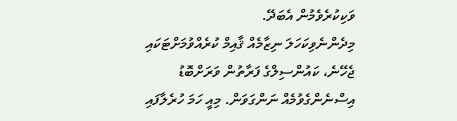ވަކިކުރެވެމުން އެބަދޭ.
މިދެންނެވިކަހަލަ ނިޒާމެއް ޤާއިމް ކުރެއްވުމަށްޓަކައި ޖެހޭނެ، ކައުންސިލްގެ ފަރާތުން ވަރަށްބޮޑު އިސްނެންގެވުމެއް ނަންގަވަން. މިއީ ހަމަ ހުރެލާފައި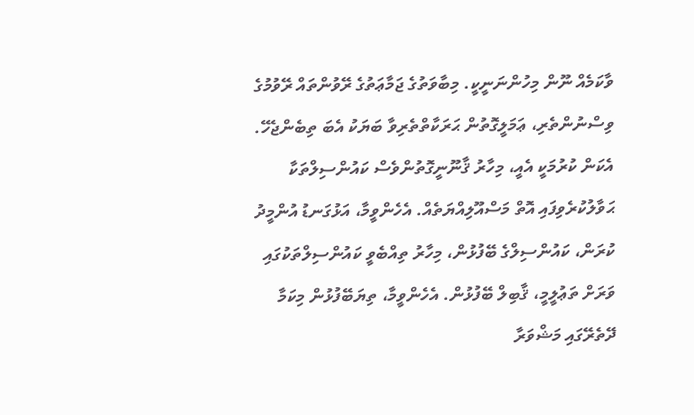ވާކަމެއް ނޫން މިހުންނަނީކީ. މިބާވަތުގެ ޖަމާޢަތުގެ ރޭވުންތައް ރޭވުމުގެ ވިސްނުންތެރި، ޢަމަލީގޮތުން ޙަރަކާތްތެރިވާ ބަޔަކު އެބަ ތިބެންޖެހޭ. އެކަން ކުރުމަކީ އެއީ، މިހާރު ޤާނޫނީގޮތުންވެސް ކައުންސިލްތަކާ ޙަވާލުކުރެވިފައި އޮތް މަސްއޫލިއްޔަތެއް. އެހެންވީމާ، އަޅުގަނޑު އުންމީދު ކުރަން، ކައުންސިލްގެ ބޭފުޅުން، މިހާރު ތިއްބެވީ ކައުންސިލްތަކުގައި ވަރަށް ތަޢުލީމީ، ޤާބިލް ބޭފުޅުން. އެހެންވީމާ، ތިޔަބޭފުޅުން މިކަމާ ދޭތެރޭގައި މަޝްވަރާ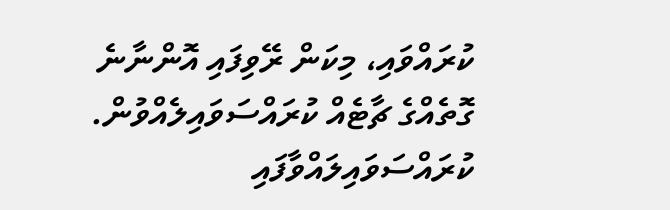ކުރައްވައި، މިކަން ރޭވިފައި އޮންނާނެ ގޮތެއްގެ ޗާޓެއް ކުރައްސަވައިލެއްވުން. ކުރައްސަވައިލައްވާފައި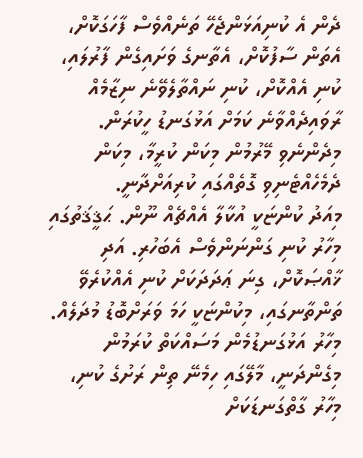ދެން އެ ކުނިއަޅަންޖެހޭ ތަނެއްވެސް ފާހަގަކޮށް، އެތަން ސާފުކޮށް، އެތާނގެ ވަށައިގެން ފާރުލައި، ކުނި އެއްކޮށް، ކުނި ނައްތާލެވޭނެ ނިޒާމެއް ރާވައިދެއްވާނެ ކަމަށް އަޅުގަނޑު ހީކުރަން. މިދެންނެވި މޭރުމުން މިކަން ކުރީމާ، މިކަން ދެމެހެއްޓެނިވި ގޮތެއްގައި ކުރިއަށްދާނީ.
މިއަދު ކުންޏަކީ އުކާލާ އެއްޗެއް ނޫން. ޙަޤީޤަތުގައި މިހާރު ކުނި ގަންނަންވެސް އެބަހުރި. އަދި ޚާއްޞަކޮށް، ގިނަ ޢަދަދަކަށް ކުނި އެއްކުރެވޭ ތަންތާނގައި، މިކުންޏަކީ ހަމަ ވަރަށްބޮޑު މުދަލެއް. މިހާރު އަޅުގަނޑުމެން މަސައްކަތް ކުރަމުން މިގެންދަނީ، މާލޭގައި ހިމެނޭ ތިން ރަށުގެ ކުނި، މިހާރު ގާތްގަނޑަކަށް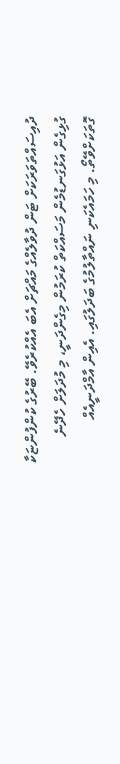ދުއިސައްތަވަރަކަށް ޓަން ދުވާލެއްގެ މައްޗަށް އެބަ އެއްކުރެވޭ. ބޭރުގެ ކުންފުންޏަކާ ގުޅިގެން އަޅުގަނޑުމެން މަސައްކަތް ކުރަމުން މިގެންދަނީ، މި މުދަލަށް ހެދޭނެ ގޮތަކަށްވޭތޯ. މި ހަމައެކަނި ނައްތާލުމުގެ ބަދަލުގައި. އެއިން އާމްދަނީއެއް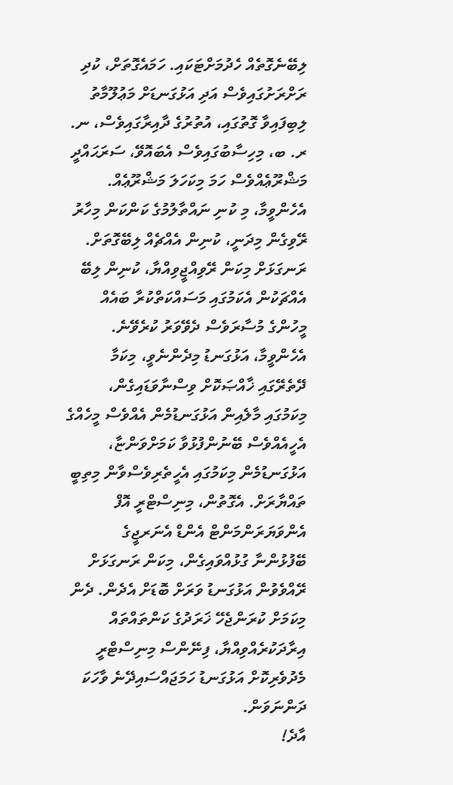ލިބޭނެގޮތެއް ހެދުމަށްޓަކައި. ހަމައެގޮތަށް، ކުދި ރަށްރަށުގައިވެސް އަދި އަޅުގަނޑަށް މަޢުލޫމާތު ލިބިފައިވާ ގޮތުގައި، އުތުރުގެ ދާއިރާގައިވެސް، ނ. ރ. ބ، މިހިސާބުގައިވެސް އެބައޮވޭ، ސަރަޙައްދީ މަޝްރޫޢެއްވެސް ހަމަ މިކަހަލަ މަޝްރޫޢެއް. އެހެންވީމާ، މި ކުނި ނައްތާލުމުގެ ކަންކަން މިހާރު ރޭވިގެން މިދަނީ، ކުނިން އެއްޗެއް ލިބޭގޮތަށް. ރަނގަޅަށް މިކަން ރޭވިއްޖީވިއްޔާ، ކުނިން ލިބޭ އެއްޗަކުން އެކަމުގައި މަސައްކަތްކުރާ ބައެއް މީހުންގެ މުސާރަވެސް ދެވޭވަރު ކުރެވޭނެ. އެހެންވީމާ، އަޅުގަނޑު މިދެންނެވީ، މިކަމާ ދޭތެރޭގައި ޚާއްޞަކޮށް ވިސްނާވަޑައިގެން، މިކަމުގައި މާލެއިން އަޅުގަނޑުމެން އެއްވެސް މީހެއްގެ އެހީއެއްވެސް ބޭނުންފުޅުވާ ކަމަށްވަންޏާ، އަޅުގަނޑުމެން މިކަމުގައި އެހީތެރިވެސްވާން މިތިބީ ތައްޔާރަށް. އެގޮތުން، މިނިސްޓްރީ އޮފް އެންވަޔަރަންމަންޓް އެންޑް އެނަރޖީގެ ބޭފުޅުންނާ ގުޅުއްވައިގެން، މިކަން ރަނގަޅަށް ރޭއްވެވުން އަޅުގަނޑު ވަރަށް ބޮޑަށް އެދެން. ދެން މިކަމަށް ކުރަންޖެހޭ ޚަރަދުގެ ކަންތައްތައް އިރާދަކުރެއްވިއްޔާ، ފިނޭންސް މިނިސްޓްރީ މެދުވެރިކޮށް އަޅުގަނޑު ހަމަޖައްސައިދޭނެ ވާހަކަ ދަންނަވަން.
އާދެ!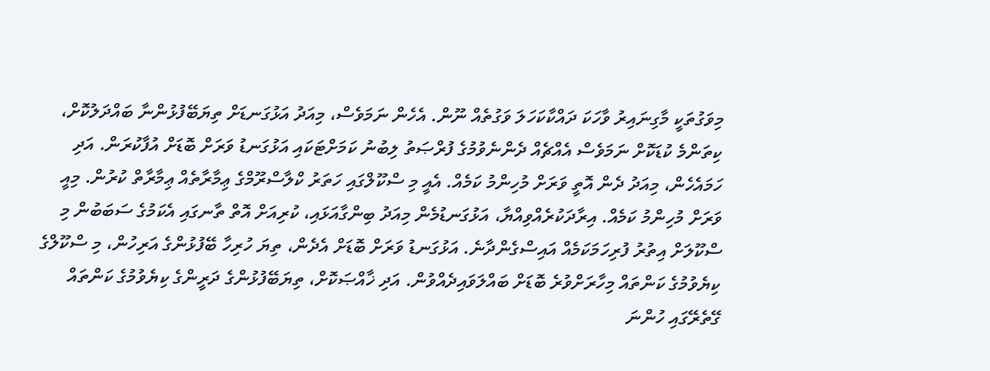މިވަގުތަކީ މާގިނައިރު ވާހަކަ ދައްކާކަހަލަ ވަގުތެއް ނޫން. އެހެން ނަމަވެސް، މިއަދު އަޅުގަނޑަށް ތިޔަބޭފުޅުންނާ ބައްދަލުކޮށް، ކިތަންމެ ކުޑަކޮށް ނަމަވެސް އެއްޗެއް ދެންނެވުމުގެ ފުރްޞަތު ލިބުނު ކަމަށްޓަކައި އަޅުގަނޑު ވަރަށް ބޮޑަށް އުފާކުރަން. އަދި ހަމައެހެން، މިއަދު ދެން އޮތީ ވަރަށް މުހިންމު ކަމެއް. އެއީ މި ސްކޫލްގައި ހަތަރު ކްލާސްރޫމްގެ ޢިމާރާތެއް ޢިމާރާތް ކުރުން. މިއީ ވަރަށް މުހިންމު ކަމެއް. އިރާދަކުރެއްވިއްޔާ، އަޅުގަނޑުމެން މިއަދު ބިންގާއަޅައި، ކުރިއަށް އޮތް ތާނގައި އެކަމުގެ ސަބަބުން މި ސްކޫލަށް އިތުރު ފުރިހަމަކަމެއް އައިސްގެންދާނެ. އަޅުގަނޑު ވަރަށް ބޮޑަށް އެދެން، ތިޔަ ހުރިހާ ބޭފުޅުންގެ އަރިހުން، މި ސްކޫލްގެ ކިޔެވުމުގެ ކަންތައް މިހާރަށްވުރެ ބޮޑަށް ބައްލަވައިދެއްވުން. އަދި ޚާއްޞަކޮށް، ތިޔަބޭފުޅުންގެ ދަރީންގެ ކިޔެވުމުގެ ކަންތައް ގޭތެރޭގައި ހުންނަ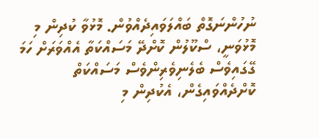ނުހުންނަގޮތް ބައްލަވައިދެއްވުން. މޮޅުވާ ކުދިން މި މޮޅުވަނީ، ސްކޫލުން ކޮށްދޭ މަސައްކަތާ އެއްވަރަށް ހަމަ ގޭގައިވެސް ބެލެނިވެރިންވެސް މަސައްކަތް ކޮށްދެއްވައިގެން، އެކުދިން މި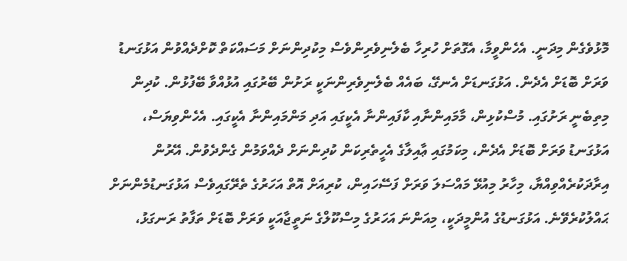މޮޅުވެގެން މިދަނީ. އެހެންވީމާ، އެގޮތަށް ހުރިހާ ބެލެނިވެރިންވެސް މިކުދިންނަށް މަސައްކަތް ކޮށްދެއްވުން އަޅުގަނޑު ވަރަށް ބޮޑަށް އެދެން. އަޅުގަނޑަށް އެނގޭ، ބައެއް ބެލެނިވެރިންނަކީ ރަށުން ބޭރުގައި އުޅުއްވާ ބޭފުޅުން. ކުދިން މިތިބެނީ ރަށުގައި. މުސްކުޅިން، މާމައިންނާއި ކާފައިންނާ އެކީގައި އަދި މަންމައިންނާ އެކީގައި. އެހެންވިޔަސް، އަޅުގަނޑު ވަރަށް ބޮޑަށް އެދެން، މިކަމުގައި ޢާއިލާގެ އެހީތެރިކަން ކުދިންނަށް ދެއްވަމުން ގެންދެވުން. އޭރުން އިރާދަކުރެއްވިއްޔާ، މިހާރު މިއުޅޭ މައްސަލަ ވަރަށް ފަސޭހައިން، ކުރިއަށް އޮތް އަހަރުގެ ތެރޭގައިވެސް އަޅުގަނޑުމެންނަށް ޙައްލުކުރެވޭނެ. އަޅުގަނޑުގެ އުންމީދަކީ، މިއަންނަ އަހަރުގެ މިސްކޫލްގެ ނަތީޖާއަކީ ވަރަށް ބޮޑަށް ތަފާތު ރަނގަޅު،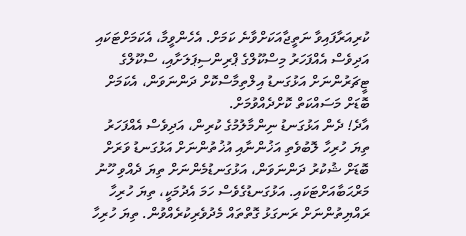ކުރިއަރާފައިވާ ނަތީޖާއަކަށްވާނެ ކަމަށް. އެހެންވީމާ، އެކަމަށްޓަކައި އަދިވެސް އެއްފަހަރު މިސްކޫލްގެ ޕްރިންސިޕަލަށާއި، ސްކޫލްގެ ޓީޗަރުންނަށް އަޅުގަނޑު އިލްތިމާސްކޮށް ދަންނަވަން، އެކަމަށް ބޮޑަށް މަސައްކަތް ކޮށްދެއްވުމަށް.
އާދެ! ދެން އަޅުގަނޑު ނިންމާލުމުގެ ކުރިން، އަދިވެސް އެއްފަހަރު ތިޔަ ހުރިހާ ލޮބުވެތި އަޚުންނާއި އުޚުތުންނަށް އަޅުގަނޑު ވަރަށް ބޮޑަށް ޝުކުރު ދަންނަވަން، އަޅުގަނޑުމެންނަށް ތިޔަ ދެއްވި ހޫނު މަރްޙަބާއަށްޓަކައި. އަޅުގަނޑުގެވެސް ހަމަ އެދުމަކީ، ތިޔަ ހުރިހާ ރައްޔިތުންނަށް ރަނގަޅު ގޮތްތައް މެދުވެރިކުރެއްވުން. ތިޔަ ހުރިހާ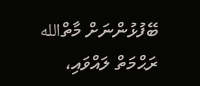ބޭފުޅުންނަށް މާތްالله ރަޙްމަތް ލައްވައި،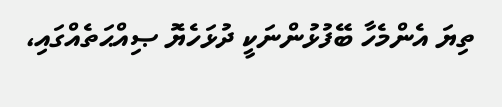ތިޔަ އެންމެހާ ބޭފުޅުންނަކީ ދުޅަހެޔޮ ޞިއްޙަތެއްގައި،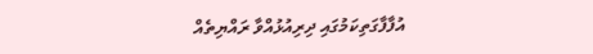އުފާފާގަތިކަމުގައި ދިރިއުޅުއްވާ ރައްޔިތެއް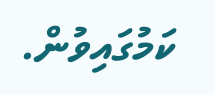ކަމުގައިވުން.